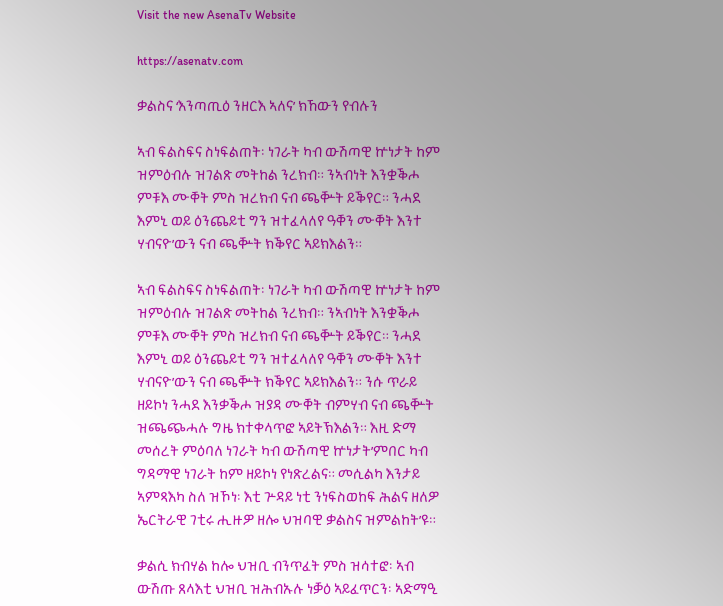Visit the new AsenaTv Website

https://asenatv.com

ቃልስና ‘እንጣጢዕ ንዘርእ ኣለና’ ክኸውን የብሉን

ኣብ ፍልስፍና ስነፍልጠት፡ ነገራት ካብ ውሽጣዊ ኵነታት ከም ዝምዕብሉ ዝገልጽ መትከል ንረክብ። ንኣብነት እንቋቕሖ ምቹእ ሙቐት ምስ ዝረክብ ናብ ጫቝት ይቕየር። ንሓደ እምኒ ወይ ዕንጨይቲ ግን ዝተፈላለየ ዓቐን ሙቐት እንተ ሃብናዮ’ውን ናብ ጫቝት ክቕየር ኣይክእልን።

ኣብ ፍልስፍና ስነፍልጠት፡ ነገራት ካብ ውሽጣዊ ኵነታት ከም ዝምዕብሉ ዝገልጽ መትከል ንረክብ። ንኣብነት እንቋቕሖ ምቹእ ሙቐት ምስ ዝረክብ ናብ ጫቝት ይቕየር። ንሓደ እምኒ ወይ ዕንጨይቲ ግን ዝተፈላለየ ዓቐን ሙቐት እንተ ሃብናዮ’ውን ናብ ጫቝት ክቕየር ኣይክእልን። ንሱ ጥራይ ዘይኮነ ንሓደ እንቃቕሖ ዝያዳ ሙቐት ብምሃብ ናብ ጫቝት ዝጫጭሓሉ ግዜ ክተቀላጥፎ ኣይትኽእልን። እዚ ድማ መሰረት ምዕባለ ነገራት ካብ ውሽጣዊ ኵነታት’ምበር ካብ ግዳማዊ ነገራት ከም ዘይኮነ የነጽረልና። መሲልካ እንታይ ኣምጻእካ ስለ ዝኾነ፡ እቲ ጕዳይ ነቲ ንነፍስወከፍ ሕልና ዘለዎ ኤርትራዊ ገቲሩ ሒዙዎ ዘሎ ህዝባዊ ቃልስና ዝምልከት’ዩ።

ቃልሲ ክብሃል ከሎ ህዝቢ ብንጥፈት ምስ ዝሳተፎ፡ ኣብ ውሽጡ ጸላእቲ ህዝቢ ዝሕብኡሉ ነቓዕ ኣይፈጥርን፡ ኣድማዒ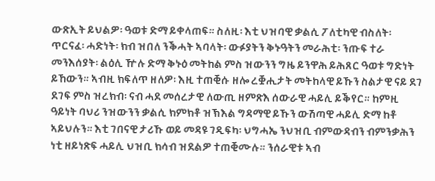ውጽኢት ይህልዎ፡ ዓወቱ ድማ ይቀላጠፍ። ስለዚ፡ እቲ ህዝባዊ ቃልሲ ፖለቲካዊ ብስለት፡ ጥርናፈ፡ ሓድነት፡ ክብ ዝበለ ንቕሓት ኣባላት፡ ውፉያትን ቅኑዓትን መራሕቲ፡ ንጡፍ ተራ መንእሰያት፡ ልዕሊ ዅሉ ድማ ቅኑዕ መትከል ምስ ዝውንን ግዜ ይንዋሕ ይሕጸር ዓወቱ ግድነት ይኸውን። ኣብዚ ክፍለጥ ዘለዎ፡ እዚ ተጠቒሱ ዘሎ ረቛሒታት መትከላዊ ይኹን ስልታዊ ናይ ደገ ደገፍ ምስ ዝረክብ፡ ናብ ሓደ መሰረታዊ ለውጢ ዘምጽእ ሰውራዊ ሓይሊ ይቕየር። ከምዚ ዓይነት ባህሪ ንዝውንን ቃልሲ ክምክቶ ዝኽእል ግዳማዊ ይኹን ውሽጣዊ ሓይሊ ድማ ከቶ ኣይህሉን። እቲ ገበናዊ ታሪኹ ወይ መዳዩ ገዲፍካ፡ ህግሓኤ ንህዝቢ ብምውዳብን ብምንቃሕን ነቲ ዘይነጽፍ ሓይሊ ህዝቢ ክሳብ ዝደልዎ ተጠቒሙሉ። ንሰራዊቱ ኣብ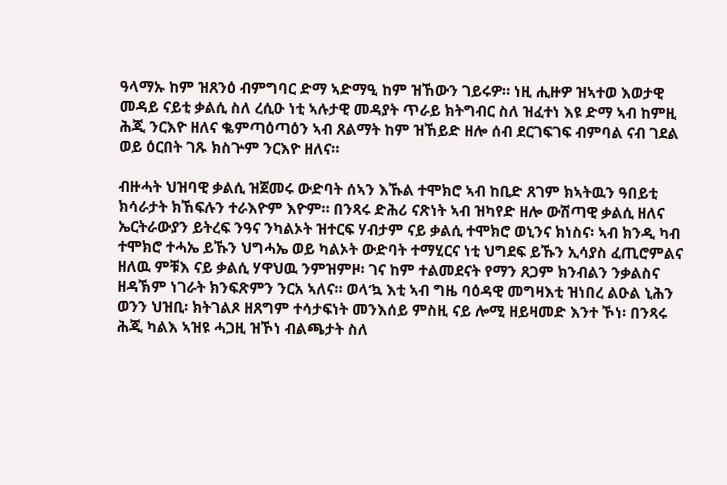ዓላማኡ ከም ዝጸንዕ ብምግባር ድማ ኣድማዒ ከም ዝኸውን ገይሩዎ። ነዚ ሒዙዎ ዝኣተወ እወታዊ መዳይ ናይቲ ቃልሲ ስለ ረሲዑ ነቲ ኣሉታዊ መዳያት ጥራይ ክትግብር ስለ ዝፈተነ እዩ ድማ ኣብ ከምዚ ሕጂ ንርእዮ ዘለና ቈምጣዕጣዕን ኣብ ጸልማት ከም ዝኸይድ ዘሎ ሰብ ደርገፍገፍ ብምባል ናብ ገደል ወይ ዕርበት ገጹ ክስጕም ንርእዮ ዘለና።

ብዙሓት ህዝባዊ ቃልሲ ዝጀመሩ ውድባት ሰኣን እኹል ተሞክሮ ኣብ ከቢድ ጸገም ክኣትዉን ዓበይቲ ክሳራታት ክኸፍሉን ተራእዮም እዮም። በንጻሩ ድሕሪ ናጽነት ኣብ ዝካየድ ዘሎ ውሽጣዊ ቃልሲ ዘለና ኤርትራውያን ይትረፍ ንዓና ንካልኦት ዝተርፍ ሃብታም ናይ ቃልሲ ተሞክሮ ወኒንና ክነስና፡ ኣብ ክንዲ ካብ ተሞክሮ ተሓኤ ይኹን ህግሓኤ ወይ ካልኦት ውድባት ተማሂርና ነቲ ህግደፍ ይኹን ኢሳያስ ፈጢሮምልና ዘለዉ ምቹእ ናይ ቃልሲ ሃዋህዉ ንምዝምዞ፡ ገና ከም ተልመደናት የማን ጸጋም ክንብልን ንቃልስና ዘዳኽም ነገራት ክንፍጽምን ንርአ ኣለና። ወላ’ኳ እቲ ኣብ ግዜ ባዕዳዊ መግዛእቲ ዝነበረ ልዑል ኒሕን ወንን ህዝቢ፡ ክትገልጾ ዘጸግም ተሳታፍነት መንእሰይ ምስዚ ናይ ሎሚ ዘይዛመድ እንተ ኾነ፡ በንጻሩ ሕጂ ካልእ ኣዝዩ ሓጋዚ ዝኾነ ብልጫታት ስለ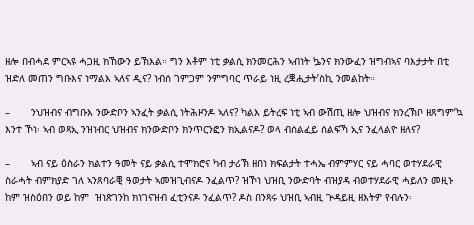ዘሎ በብሓደ ምርኣዩ ሓጋዚ ክኸውን ይኽእል። ግን እቶም ነቲ ቃልሲ ክንመርሕን ኣብነት ኴንና ክንውፈን ዝግብኣና ባእታታት በቲ ዝድለ መጠን ግቡእና ነማልእ ኣለና ዲና? ነብሰ ገምጋም ንምግባር ጥራይ ነዚ ረቛሒታት’ስኪ ንመልከት።

–       ንህዝብና ብግቡእ ንውድቦን ኣንፈት ቃልሲ ነትሕዞንዶ ኣለና? ካልእ ይትረፍ ነቲ ኣብ ውሽጢ ዘሎ ህዝብና ክንረኽቦ ዘጸግም’ኳ እንተ ኾነ፡ ኣብ ወጻኢ ንዝነብር ህዝብና ክንውድቦን ክንጥርንፎን ክኢልናዶ? ወላ ብሰልፈይ ሰልፍኻ ኢና ንፈላልዮ ዘለና?

–       ኣብ ናይ ዕስራን ክልተን ዓመት ናይ ቃልሲ ተሞክሮና ካብ ታሪኽ ዘበነ ክፍልታት ተሓኤ ብምምሃር ናይ ሓባር ወተሃደራዊ ስራሓት ብምክያድ ገለ ኣንጸባራቒ ዓወታት ኣመዝጊብናዶ ንፈልጥ? ዝኾነ ህዝቢ ንውድባት ብዝያዳ ብወተሃደራዊ ሓይለን መዚኑ ከም ዝስዕበን ወይ ከም  ዝነጽገንከ ክነገናዝብ ፈቲንናዶ ንፈልጥ? ዶስ በንጻሩ ህዝቢ ኣብዚ ጕዳይዚ ዘእትዎ የብሉን፡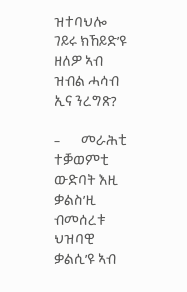ዝተባህሎ ገይሩ ክኸይድ’ዩ ዘለዎ ኣብ ዝብል ሓሳብ ኢና ንረግጽ?

–       መራሕቲ ተቓወምቲ ውድባት እዚ ቃልስ’ዚ ብመሰረቱ ህዝባዊ ቃልሲ’ዩ ኣብ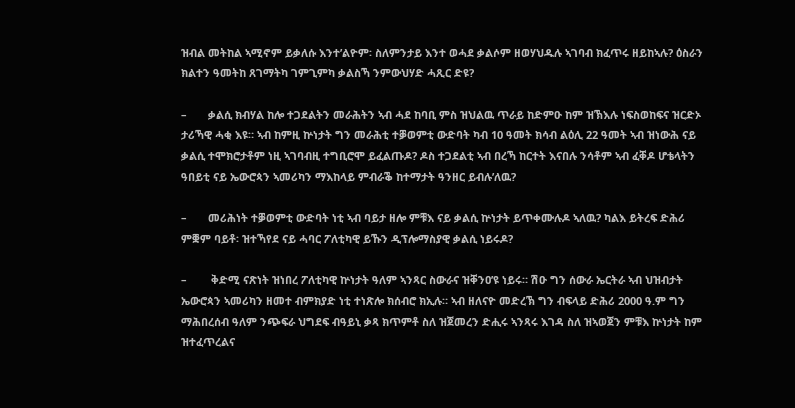ዝብል መትከል ኣሚኖም ይቃለሱ እንተ’ልዮም፡ ስለምንታይ እንተ ወሓደ ቃልሶም ዘወሃህዱሉ ኣገባብ ክፈጥሩ ዘይከኣሉ? ዕስራን ክልተን ዓመትከ ጸገማትካ ገምጊምካ ቃልስኻ ንምውህሃድ ሓጺር ድዩ?

–       ቃልሲ ክብሃል ከሎ ተጋደልትን መራሕትን ኣብ ሓደ ከባቢ ምስ ዝህልዉ ጥራይ ከድምዑ ከም ዝኽእሉ ነፍስወከፍና ዝርድኦ ታሪኻዊ ሓቂ እዩ። ኣብ ከምዚ ኵነታት ግን መራሕቲ ተቓወምቲ ውድባት ካብ 10 ዓመት ክሳብ ልዕሊ 22 ዓመት ኣብ ዝነውሕ ናይ ቃልሲ ተሞክሮታቶም ነዚ ኣገባብዚ ተግቢሮሞ ይፈልጡዶ? ዶስ ተጋደልቲ ኣብ በረኻ ከርተት እናበሉ ንሳቶም ኣብ ፈቐዶ ሆቴላትን ዓበይቲ ናይ ኤውሮጳን ኣመሪካን ማእከላይ ምብራቕ ከተማታት ዓንዘር ይብሉ’ለዉ?

–       መሪሕነት ተቓወምቲ ውድባት ነቲ ኣብ ባይታ ዘሎ ምቹእ ናይ ቃልሲ ኵነታት ይጥቀሙሉዶ ኣለዉ? ካልእ ይትረፍ ድሕሪ ምቛም ባይቶ፡ ዝተኻየደ ናይ ሓባር ፖለቲካዊ ይኹን ዲፕሎማስያዊ ቃልሲ ነይሩዶ?

–        ቅድሚ ናጽነት ዝነበረ ፖለቲካዊ ኵነታት ዓለም ኣንጻር ስውራና ዝቐንዐ’ዩ ነይሩ። ሽዑ ግን ሰውራ ኤርትራ ኣብ ህዝብታት ኤውሮጳን ኣመሪካን ዘመተ ብምክያድ ነቲ ተነጽሎ ክሰብሮ ክኢሉ። ኣብ ዘለናዮ መድረኽ ግን ብፍላይ ድሕሪ 2000 ዓ.ም ግን ማሕበረሰብ ዓለም ንጭፍራ ህግደፍ ብዓይኒ ቃጻ ክጥምቶ ስለ ዝጀመረን ድሒሩ ኣንጻሩ እገዳ ስለ ዝኣወጀን ምቹእ ኵነታት ከም ዝተፈጥረልና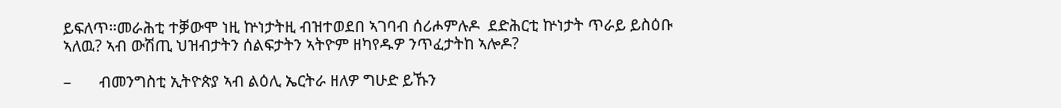ይፍለጥ።መራሕቲ ተቓውሞ ነዚ ኵነታትዚ ብዝተወደበ ኣገባብ ሰሪሖምሉዶ  ደድሕርቲ ኵነታት ጥራይ ይስዕቡ ኣለዉ? ኣብ ውሽጢ ህዝብታትን ሰልፍታትን ኣትዮም ዘካየዱዎ ንጥፈታትከ ኣሎዶ?

–       ብመንግስቲ ኢትዮጵያ ኣብ ልዕሊ ኤርትራ ዘለዎ ግሁድ ይኹን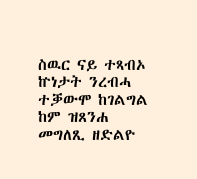ስዉር ናይ ተጻብኦ ኵነታት ንረብሓ ተቓውሞ ከገልግል ከም ዝጸንሐ መግለጺ ዘድልዮ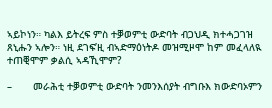ኣይኮነን። ካልእ ይትረፍ ምስ ተቓወምቲ ውድባት ብጋህዲ ክተሓጋገዝ ጸኒሑን ኣሎን። ነዚ ደገፍ’ዚ ብኣድማዕነትዶ መዝሚዞሞ ከም መፈላለዪ ተጠቒሞም ቃልሲ ኣዳኺሞም?

–       መራሕቲ ተቓወምቲ ውድባት ንመንእሰያት ብግቡእ ክውድባኦምን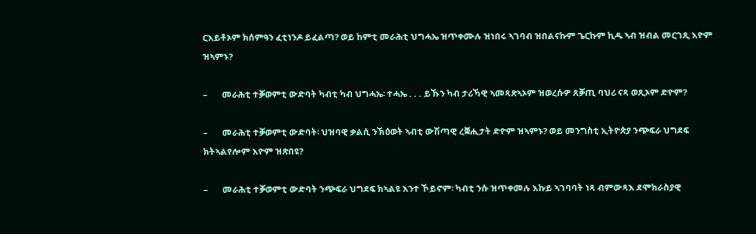ርእይቶኦም ክሰምዓን ፈቲነንዶ ይፈልጣ? ወይ ከምቲ መራሕቲ ህግሓኤ ዝጥቀሙሉ ዝነበሩ ኣገባብ ዝበልናኩም ጌርኩም ኪዱ ኣብ ዝብል መርገጺ እዮም ዝኣምኑ?

–       መራሕቲ ተቓወምቲ ውድባት ካብቲ ካብ ህግሓኤ፡ ተሓኤ . . . ይኹን ካብ ታሪኻዊ ኣመጻጽኣኦም ዝወረሱዎ ጸቓጢ ባህሪ ናጻ ወጺኦም ድዮም?

–       መራሕቲ ተቓወምቲ ውድባት፡ ህዝባዊ ቃልሲ ንኽዕወት ኣብቲ ውሽጣዊ ረቛሒታት ድዮም ዝኣምኑ? ወይ መንግስቲ ኢትዮጵያ ንጭፍራ ህግደፍ ክትኣልየሎም እዮም ዝጽበዩ?

–       መራሕቲ ተቓወምቲ ውድባት ንጭፍራ ህግደፍ ክኣልዩ እንተ ኾይኖም፡ ካብቲ ንሱ ዝጥቀመሉ እኩይ ኣገባባት ነጻ ብምውጻእ ደሞክራስያዊ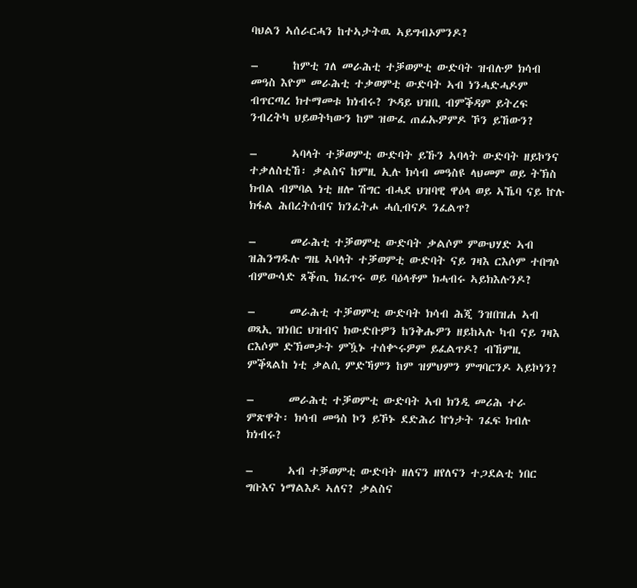ባህልን ኣሰራርሓን ከተኣታትዉ ኣይግብኦምንዶ?

–       ከምቲ ገለ መራሕቲ ተቓወምቲ ውድባት ዝብሉዎ ክሳብ መዓስ እዮም መራሕቲ ተቃወምቲ ውድባት ኣብ ነንሓድሓዶም ብጥርጣረ ክተማመቱ ክነብሩ? ጕዳይ ህዝቢ ብምቕዳም ይትረፍ ንብረትካ ህይወትካውን ከም ዝውፈ ጠፊኡዎምዶ ኾን ይኸውን?

–       ኣባላት ተቓወምቲ ውድባት ይኹን ኣባላት ውድባት ዘይኮንና ተቃለስቲኸ፡ ቃልስና ከምዚ ኢሉ ክሳብ መዓስዩ ላህመም ወይ ትኽስ ክብል ብምባል ነቲ ዘሎ ሽግር ብሓደ ህዝባዊ ዋዕላ ወይ ኣኼባ ናይ ኵሉ ክፋል ሕበረትሰብና ክንፈትሖ ሓሲብናዶ ንፈልጥ?

–       መራሕቲ ተቓወምቲ ውድባት ቃልሶም ምውህሃድ ኣብ ዝሕንግዱሉ ግዜ ኣባላት ተቓወምቲ ውድባት ናይ ገዛእ ርእሶም ተበግሶ ብምውሳድ ጸቕጢ ክፈጥሩ ወይ ባዕላቶም ክሓብሩ ኣይክእሉንዶ?

–       መራሕቲ ተቓወምቲ ውድባት ክሳብ ሕጂ ንዝበዝሐ ኣብ ወጻኢ ዝነበር ህዝብና ክውድቡዎን ከንቅሑዎን ዘይከኣሉ ካብ ናይ ገዛእ ርእሶም ድኽመታት ምዃኑ ተሰቍሩዎም ይፈልጥዶ? ብኸምዚ ምቕጻልከ ነቲ ቃልሲ ምድኻምን ከም ዝምህምን ምግባርንዶ ኣይኮነን?

–       መራሕቲ ተቓወምቲ ውድባት ኣብ ክንዲ መሪሕ ተራ ምጽዋት፡ ክሳብ መዓስ ኮን ይኾኑ ደድሕሪ ኵነታት ገፈፍ ክብሉ ክነብሩ?

–       ኣብ ተቓወምቲ ውድባት ዘለናን ዘየለናን ተጋደልቲ ነበር ግቡእና ነማልእዶ ኣለና? ቃልስና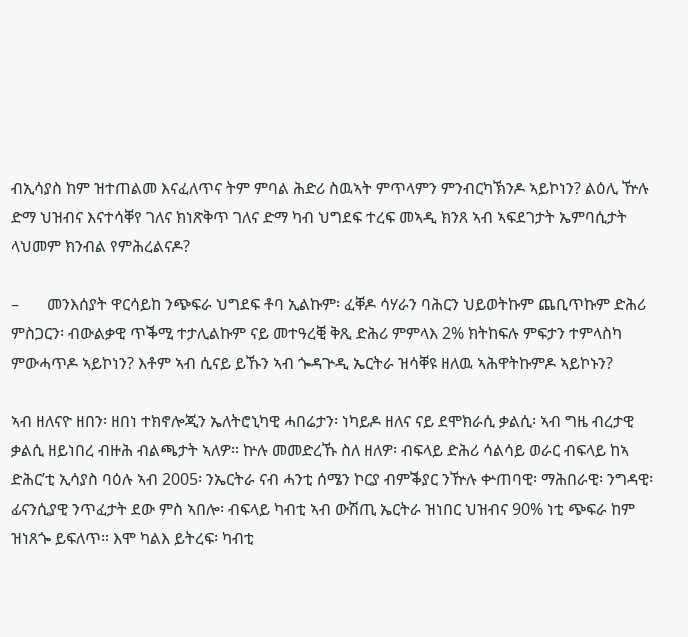ብኢሳያስ ከም ዝተጠልመ እናፈለጥና ትም ምባል ሕድሪ ስዉኣት ምጥላምን ምንብርካኽንዶ ኣይኮነን? ልዕሊ ዅሉ ድማ ህዝብና እናተሳቐየ ገለና ክነጽቅጥ ገለና ድማ ካብ ህግደፍ ተረፍ መኣዲ ክንጸ ኣብ ኣፍደገታት ኤምባሲታት ላህመም ክንብል የምሕረልናዶ?

–       መንእሰያት ዋርሳይከ ንጭፍራ ህግደፍ ቶባ ኢልኩም፡ ፈቐዶ ሳሃራን ባሕርን ህይወትኩም ጨቢጥኩም ድሕሪ ምስጋርን፡ ብውልቃዊ ጥቕሚ ተታሊልኩም ናይ መተዓረቒ ቅጺ ድሕሪ ምምላእ 2% ክትከፍሉ ምፍታን ተምላስካ ምውሓጥዶ ኣይኮነን? እቶም ኣብ ሲናይ ይኹን ኣብ ጐዳጕዲ ኤርትራ ዝሳቐዩ ዘለዉ ኣሕዋትኩምዶ ኣይኮኑን?

ኣብ ዘለናዮ ዘበን፡ ዘበነ ተክኖሎጂን ኤለትሮኒካዊ ሓበሬታን፡ ነካይዶ ዘለና ናይ ደሞክራሲ ቃልሲ፡ ኣብ ግዜ ብረታዊ ቃልሲ ዘይነበረ ብዙሕ ብልጫታት ኣለዎ። ኵሉ መመድረኹ ስለ ዘለዎ፡ ብፍላይ ድሕሪ ሳልሳይ ወራር ብፍላይ ከኣ ድሕር’ቲ ኢሳያስ ባዕሉ ኣብ 2005፡ ንኤርትራ ናብ ሓንቲ ሰሜን ኮርያ ብምቕያር ንዅሉ ቍጠባዊ፡ ማሕበራዊ፡ ንግዳዊ፡ ፊናንሲያዊ ንጥፈታት ደው ምስ ኣበሎ፡ ብፍላይ ካብቲ ኣብ ውሽጢ ኤርትራ ዝነበር ህዝብና 90% ነቲ ጭፍራ ከም ዝነጸጐ ይፍለጥ። እሞ ካልእ ይትረፍ፡ ካብቲ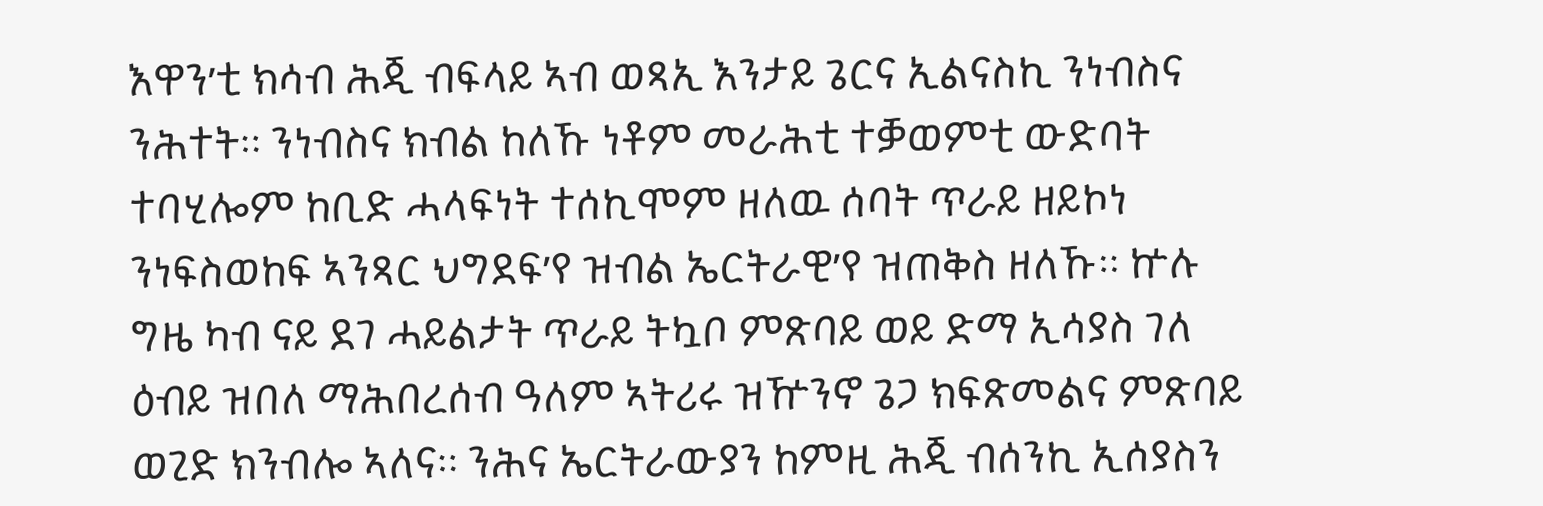እዋን’ቲ ክሳብ ሕጂ ብፍላይ ኣብ ወጻኢ እንታይ ጌርና ኢልናስኪ ንነብስና ንሕተት። ንነብስና ክብል ከለኹ ነቶም መራሕቲ ተቓወምቲ ውድባት ተባሂሎም ከቢድ ሓላፍነት ተሰኪሞም ዘለዉ ሰባት ጥራይ ዘይኮነ ንነፍስወከፍ ኣንጻር ህግደፍ’የ ዝብል ኤርትራዊ’የ ዝጠቅስ ዘለኹ። ኵሉ ግዜ ካብ ናይ ደገ ሓይልታት ጥራይ ትኳቦ ምጽባይ ወይ ድማ ኢሳያስ ገለ ዕብይ ዝበለ ማሕበረሰብ ዓለም ኣትሪሩ ዝዅንኖ ጌጋ ክፍጽመልና ምጽባይ ወጊድ ክንብሎ ኣለና። ንሕና ኤርትራውያን ከምዚ ሕጂ ብሰንኪ ኢሰያስን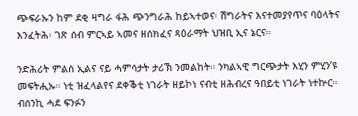ጭፍራኡን ከም ደቂ ዛግራ ፋሕ ጭንግራሕ ከይኣተወና፡ ሽግራትና እናተመያየጥና ባዕላትና እንፈትሕ፡ ገጽ ሰብ ምርኣይ ኣመና ዘሰክፈና ጻዕራማት ህዝቢ ኢና ኔርና።

ንድሕሪት ምልስ ኢልና ናይ ሓምሳታት ታሪኽ ንመልከት። ንካልኣዊ ግርጭታት እሂን ምሂን’ዩ መፍትሒኡ። ነቲ ዝፈላልየና ደቀቕቲ ነገራት ዘይኮነ ናብቲ ዘሕብረና ዓበይቲ ነገራት ነተኵር። ብሰንኪ ሓደ ፍንፉን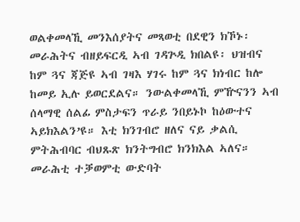ወልቀመላኺ መንእሰያትና መጻወቲ በደዊን ክኾኑ፡ መራሕትና ብዘይፍርዲ ኣብ ገዳጕዲ ክበልዩ፡ ህዝብና ከም ጓና ጃጅዩ ኣብ ገዛእ ሃገሩ ከም ጓና ክነብር ከሎ ከመይ ኢሉ ይወርደልና። ንውልቀመላኺ ምዅናንን ኣብ ሰላማዊ ሰልፊ ምስታፍን ጥራይ ንበይኑኮ ከዕውተና ኣይክእልን’ዩ። እቲ ክንገብሮ ዘለና ናይ ቃልሲ ምትሕብባር ብህጹጽ ክንትግብሮ ክንክእል ኣለና። መራሕቲ ተቓወምቲ ውድባት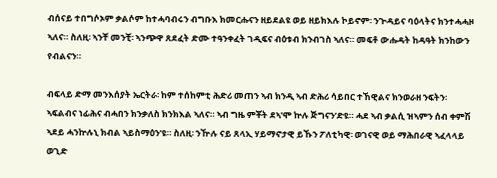ብሰናይ ተበግሶኦም ቃልሶም ከተሓባብሩን ብግቡእ ክመርሑናን ዘይደልዩ ወይ ዘይክእሉ ኮይኖም፡ ንጕዳይና ባዕላትና ክንተሓሓዞ ኣለና። ስለዚ፡ ኣንቸ መንቺ፡ ኣንጭዋ ጸደፈት ድሙ ተዓንቀፈት ገዲፍና ብዕቱብ ክንብገስ ኣለና። መፍቶ ውሑዳት ከዳዓት ክንከውን የብልናን።

ብፍላይ ድማ መንእሰያት ኤርትራ፡ ከም ተሰከምቲ ሕድሪ መጠን ኣብ ክንዲ ኣብ ድሕሪ ሳይበር ተኸዊልና ክንወራዘ ንፍትን፡ ኣፍልብና ነፊሕና ብሓበን ክንቃለስ ክንክእል ኣለና። ኣብ ግዜ ምቾት ደኣ’ሞ ኵሉ ጅግናን’ድዩ። ሓደ ኣብ ቃልሲ ዝኣምን ሰብ ቀምሽ ኣደይ ሓንኵሉኒ ክብል ኣይስማዕን’ዩ። ስለዚ፡ ንዅሉ ናይ ጸላኢ ሃይማኖታዊ ይኹን ፖለቲካዊ፡ ወገናዊ ወይ ማሕበራዊ ኣፈላላይ ወጊድ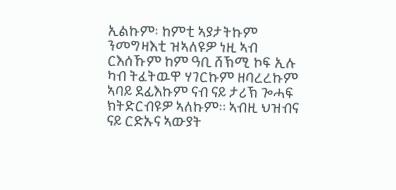ኢልኩም፡ ከምቲ ኣያታትኩም ንመግዛእቲ ዝኣለዩዎ ነዚ ኣብ ርእሰኹም ከም ዓቢ ሸኽሚ ኮፍ ኢሉ ካብ ትፈትዉዋ ሃገርኩም ዘባረረኩም ኣባይ ደፊእኩም ናብ ናይ ታሪኽ ጐሓፍ ክትድርብዩዎ ኣለኩም። ኣብዚ ህዝብና ናይ ርድኡና ኣውያት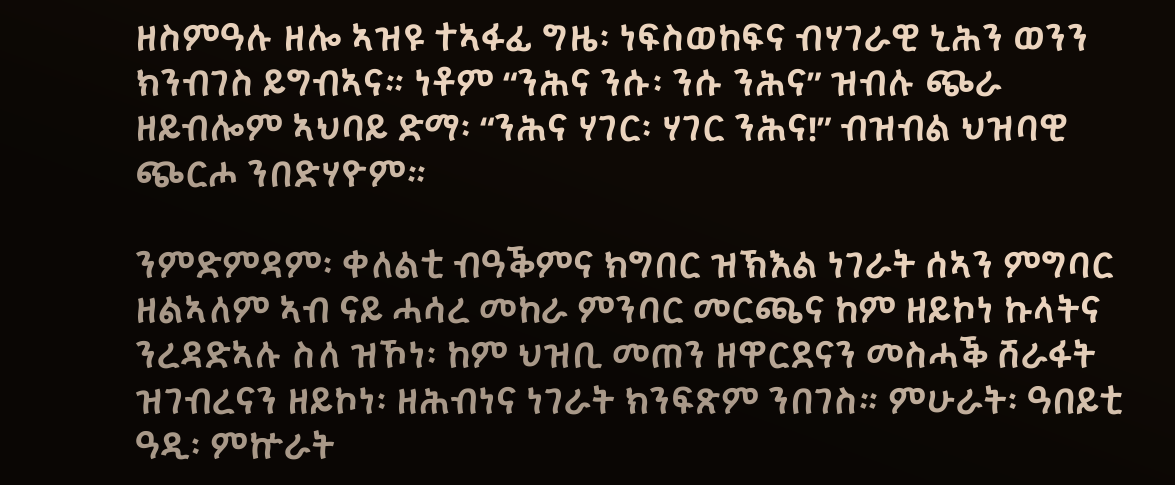ዘስምዓሉ ዘሎ ኣዝዩ ተኣፋፊ ግዜ፡ ነፍስወከፍና ብሃገራዊ ኒሕን ወንን ክንብገስ ይግብኣና። ነቶም “ንሕና ንሱ፡ ንሱ ንሕና” ዝብሉ ጭራ ዘይብሎም ኣህባይ ድማ፡ “ንሕና ሃገር፡ ሃገር ንሕና!” ብዝብል ህዝባዊ ጭርሖ ንበድሃዮም።

ንምድምዳም፡ ቀለልቲ ብዓቕምና ክግበር ዝኽእል ነገራት ሰኣን ምግባር ዘልኣለም ኣብ ናይ ሓሳረ መከራ ምንባር መርጫና ከም ዘይኮነ ኩላትና ንረዳድኣሉ ስለ ዝኾነ፡ ከም ህዝቢ መጠን ዘዋርደናን መስሓቕ ሸራፋት ዝገብረናን ዘይኮነ፡ ዘሕብነና ነገራት ክንፍጽም ንበገስ። ምሁራት፡ ዓበይቲ ዓዲ፡ ምኵራት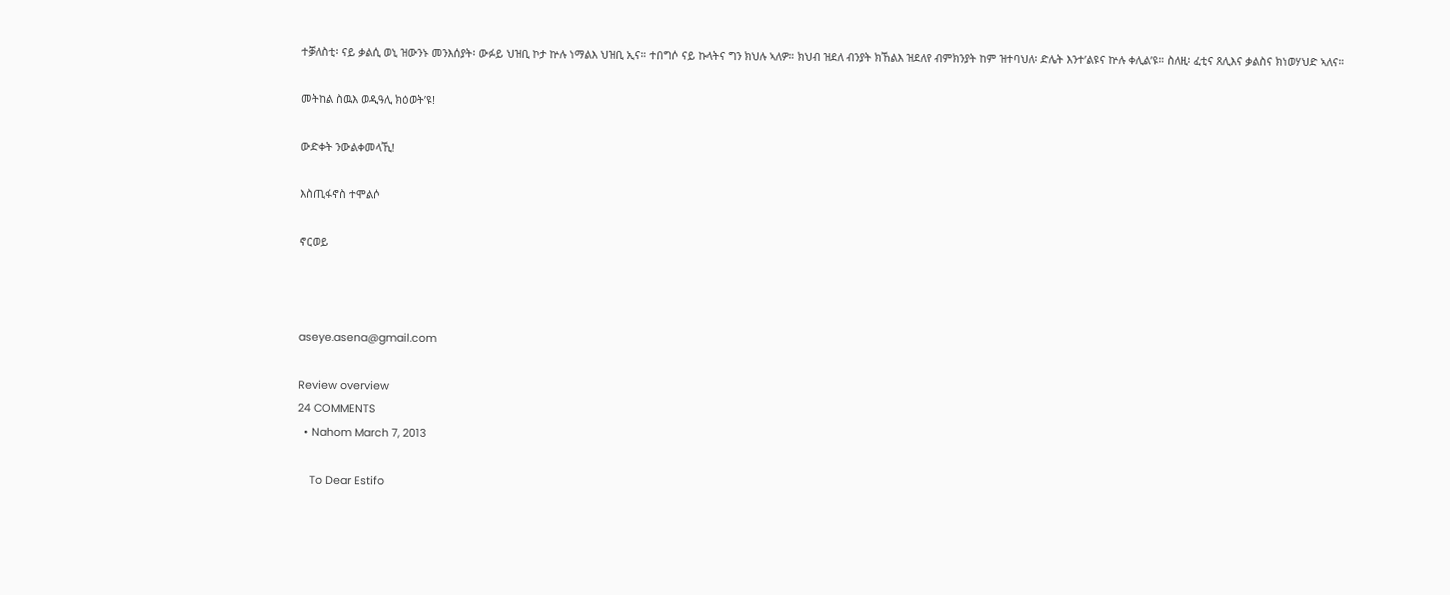ተቓለስቲ፡ ናይ ቃልሲ ወኒ ዝውንኑ መንእሰያት፡ ውፉይ ህዝቢ ኮታ ኵሉ ነማልእ ህዝቢ ኢና። ተበግሶ ናይ ኩላትና ግን ክህሉ ኣለዎ። ክህብ ዝደለ ብንያት ክኸልእ ዝደለየ ብምክንያት ከም ዝተባህለ፡ ድሌት እንተ’ልዩና ኵሉ ቀሊል’ዩ። ስለዚ፡ ፈቲና ጸሊእና ቃልስና ክነወሃህድ ኣለና።

መትከል ስዉእ ወዲዓሊ ክዕወት’ዩ!

ውድቀት ንውልቀመላኺ!

እስጢፋኖስ ተሞልሶ

ኖርወይ



aseye.asena@gmail.com

Review overview
24 COMMENTS
  • Nahom March 7, 2013

    To Dear Estifo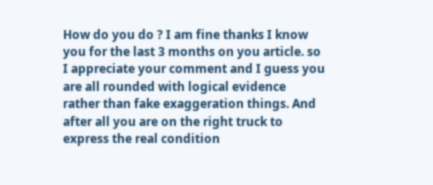How do you do ? I am fine thanks I know you for the last 3 months on you article. so I appreciate your comment and I guess you are all rounded with logical evidence rather than fake exaggeration things. And after all you are on the right truck to express the real condition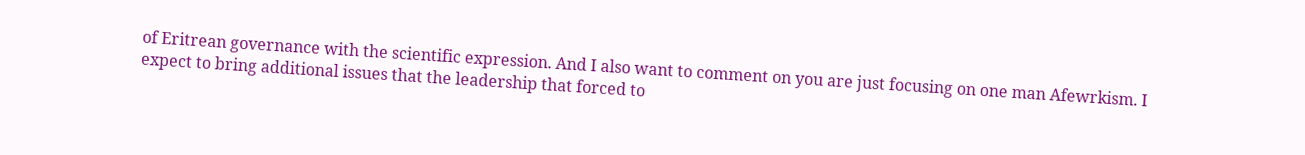of Eritrean governance with the scientific expression. And I also want to comment on you are just focusing on one man Afewrkism. I expect to bring additional issues that the leadership that forced to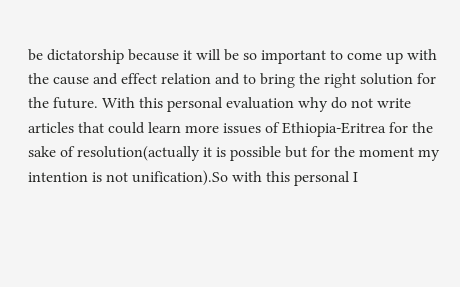be dictatorship because it will be so important to come up with the cause and effect relation and to bring the right solution for the future. With this personal evaluation why do not write articles that could learn more issues of Ethiopia-Eritrea for the sake of resolution(actually it is possible but for the moment my intention is not unification).So with this personal I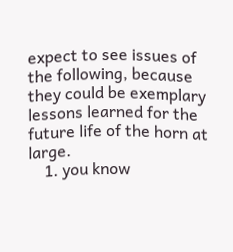expect to see issues of the following, because they could be exemplary lessons learned for the future life of the horn at large.
    1. you know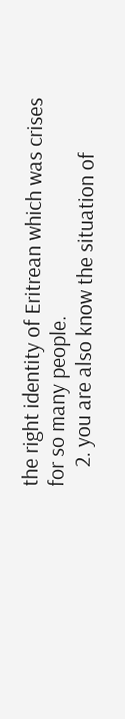the right identity of Eritrean which was crises for so many people.
    2. you are also know the situation of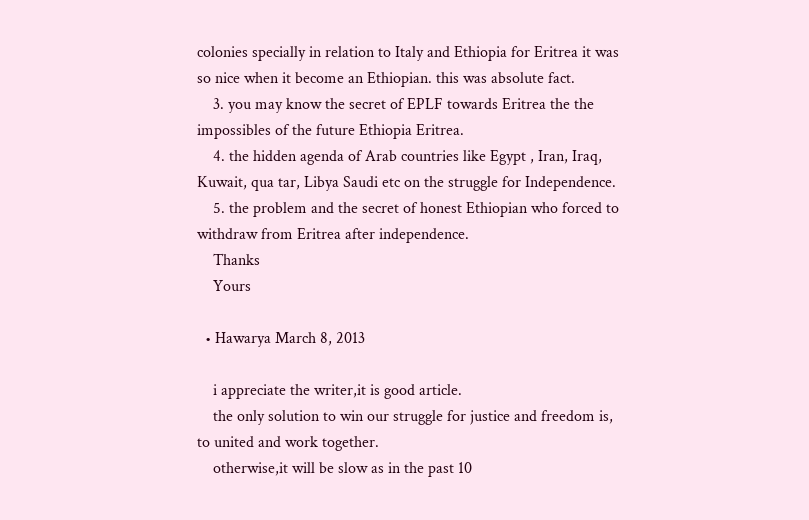colonies specially in relation to Italy and Ethiopia for Eritrea it was so nice when it become an Ethiopian. this was absolute fact.
    3. you may know the secret of EPLF towards Eritrea the the impossibles of the future Ethiopia Eritrea.
    4. the hidden agenda of Arab countries like Egypt , Iran, Iraq, Kuwait, qua tar, Libya Saudi etc on the struggle for Independence.
    5. the problem and the secret of honest Ethiopian who forced to withdraw from Eritrea after independence.
    Thanks
    Yours

  • Hawarya March 8, 2013

    i appreciate the writer,it is good article.
    the only solution to win our struggle for justice and freedom is, to united and work together.
    otherwise,it will be slow as in the past 10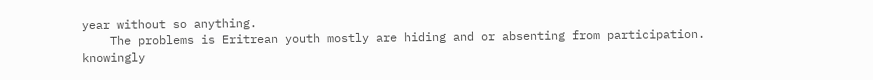year without so anything.
    The problems is Eritrean youth mostly are hiding and or absenting from participation. knowingly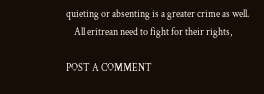quieting or absenting is a greater crime as well.
    All eritrean need to fight for their rights,

POST A COMMENT